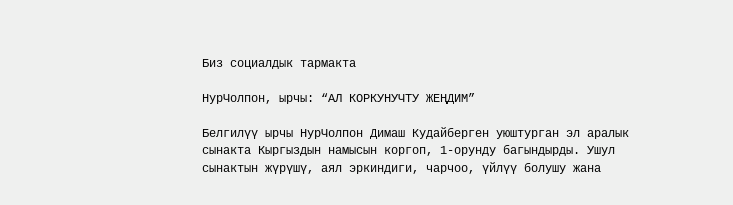Биз социалдык тармакта

НурЧолпон, ырчы: “АЛ КОРКУНУЧТУ ЖЕҢДИМ”

Белгилүү ырчы НурЧолпон Димаш Кудайберген уюштурган эл аралык сынакта Кыргыздын намысын коргоп, 1-орунду багындырды. Ушул сынактын жүрүшү, аял эркиндиги, чарчоо, үйлүү болушу жана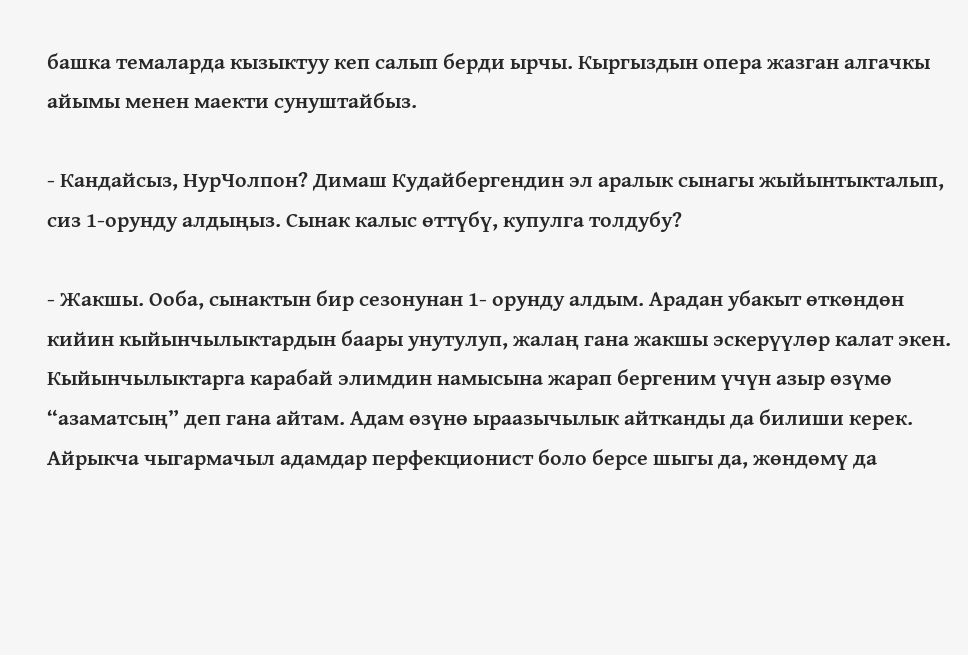башка темаларда кызыктуу кеп салып берди ырчы. Кыргыздын опера жазган алгачкы айымы менен маекти сунуштайбыз.

- Кандайсыз, НурЧолпон? Димаш Кудайбергендин эл аралык сынагы жыйынтыкталып, сиз 1-орунду алдыңыз. Сынак калыс өттүбү, купулга толдубу?

- Жакшы. Ооба, сынактын бир сезонунан 1- орунду алдым. Арадан убакыт өткөндөн кийин кыйынчылыктардын баары унутулуп, жалаң гана жакшы эскерүүлөр калат экен. Кыйынчылыктарга карабай элимдин намысына жарап бергеним үчүн азыр өзүмө “азаматсың” деп гана айтам. Адам өзүнө ыраазычылык айтканды да билиши керек. Айрыкча чыгармачыл адамдар перфекционист боло берсе шыгы да, жөндөмү да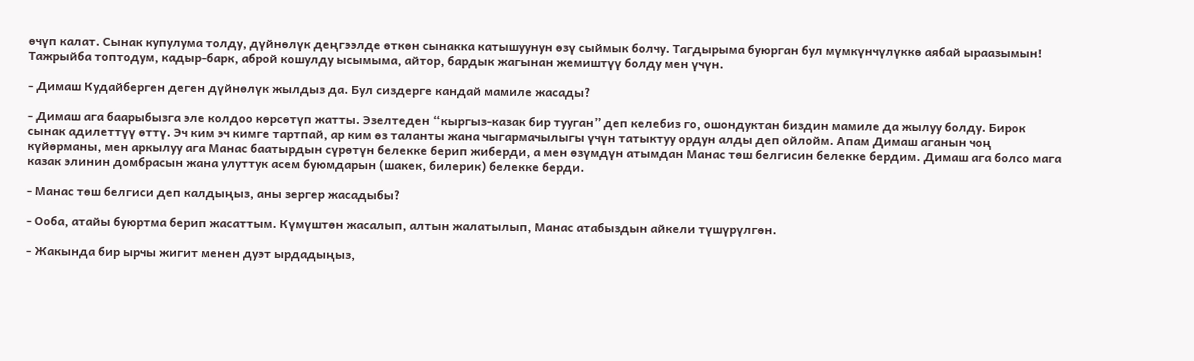өчүп калат. Сынак купулума толду, дүйнөлүк деңгээлде өткөн сынакка катышуунун өзү сыймык болчу. Тагдырыма буюрган бул мүмкүнчүлүккө аябай ыраазымын! Тажрыйба топтодум, кадыр-барк, аброй кошулду ысымыма, айтор, бардык жагынан жемиштүү болду мен үчүн.

- Димаш Кудайберген деген дүйнөлүк жылдыз да. Бул сиздерге кандай мамиле жасады?

- Димаш ага баарыбызга эле колдоо көрсөтүп жатты. Эзелтеден “кыргыз-казак бир тууган” деп келебиз го, ошондуктан биздин мамиле да жылуу болду. Бирок сынак адилеттүү өттү. Эч ким эч кимге тартпай, ар ким өз таланты жана чыгармачылыгы үчүн татыктуу ордун алды деп ойлойм. Апам Димаш аганын чоң күйөрманы, мен аркылуу ага Манас баатырдын сүрөтүн белекке берип жиберди, а мен өзүмдүн атымдан Манас төш белгисин белекке бердим. Димаш ага болсо мага казак элинин домбрасын жана улуттук асем буюмдарын (шакек, билерик) белекке берди.

- Манас төш белгиси деп калдыңыз, аны зергер жасадыбы?

- Ооба, атайы буюртма берип жасаттым. Күмүштөн жасалып, алтын жалатылып, Манас атабыздын айкели түшүрүлгөн.

- Жакында бир ырчы жигит менен дуэт ырдадыңыз,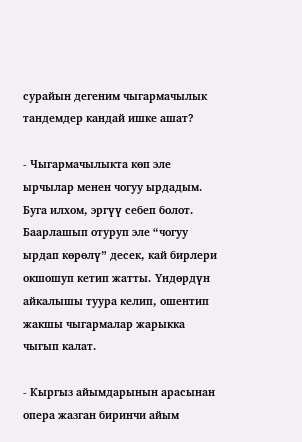сурайын дегеним чыгармачылык тандемдер кандай ишке ашат?

- Чыгармачылыкта көп эле ырчылар менен чогуу ырдадым. Буга илхом, эргүү себеп болот. Баарлашып отуруп эле “чогуу ырдап көрөлү” десек, кай бирлери окшошуп кетип жатты. Үндөрдүн айкалышы туура келип, ошентип жакшы чыгармалар жарыкка чыгып калат.

- Кыргыз айымдарынын арасынан опера жазган биринчи айым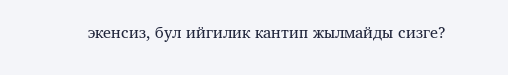экенсиз, бул ийгилик кантип жылмайды сизге?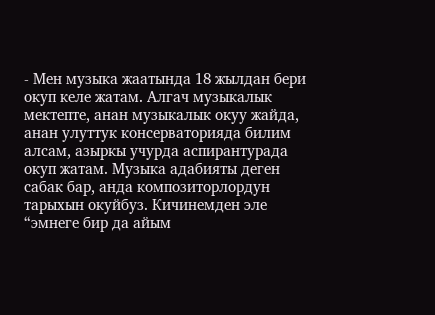- Мен музыка жаатында 18 жылдан бери окуп келе жатам. Алгач музыкалык мектепте, анан музыкалык окуу жайда, анан улуттук консерваторияда билим алсам, азыркы учурда аспирантурада окуп жатам. Музыка адабияты деген сабак бар, анда композиторлордун тарыхын окуйбуз. Кичинемден эле “эмнеге бир да айым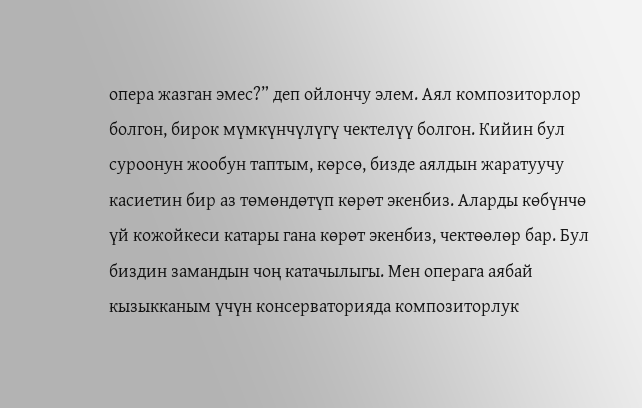опера жазган эмес?” деп ойлончу элем. Аял композиторлор болгон, бирок мүмкүнчүлүгү чектелүү болгон. Кийин бул суроонун жообун таптым, көрсө, бизде аялдын жаратуучу касиетин бир аз төмөндөтүп көрөт экенбиз. Аларды көбүнчө үй кожойкеси катары гана көрөт экенбиз, чектөөлөр бар. Бул биздин замандын чоң катачылыгы. Мен операга аябай кызыкканым үчүн консерваторияда композиторлук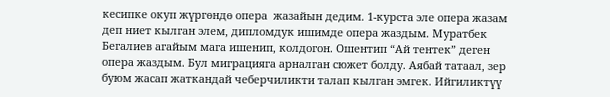кесипке окуп жүргөндө опера  жазайын дедим. 1-курста эле опера жазам деп ниет кылган элем, дипломдук ишимде опера жаздым. Муратбек Бегалиев агайым мага ишенип, колдогон. Ошентип “Ай тентек” деген опера жаздым. Бул миграцияга арналган сюжет болду. Аябай татаал, зер буюм жасап жаткандай чеберчиликти талап кылган эмгек. Ийгиликтүү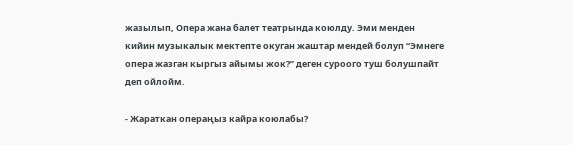жазылып, Опера жана балет театрында коюлду. Эми менден кийин музыкалык мектепте окуган жаштар мендей болуп “Эмнеге опера жазган кыргыз айымы жок?” деген суроого туш болушпайт деп ойлойм.

- Жараткан операңыз кайра коюлабы?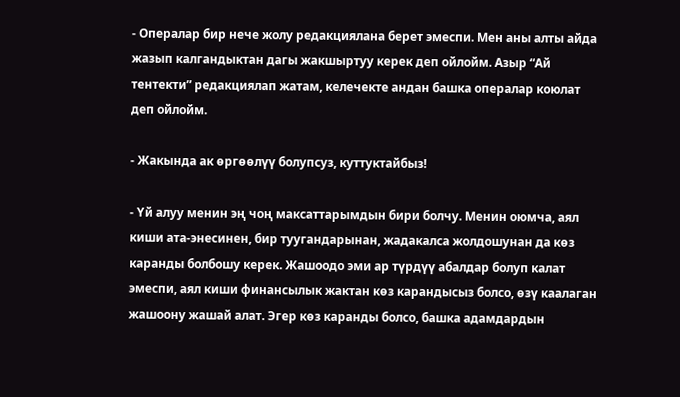- Опералар бир нече жолу редакциялана берет эмеспи. Мен аны алты айда жазып калгандыктан дагы жакшыртуу керек деп ойлойм. Азыр “Ай тентекти” редакциялап жатам, келечекте андан башка опералар коюлат деп ойлойм.

- Жакында ак өргөөлүү болупсуз, куттуктайбыз!

- Үй алуу менин эң чоң максаттарымдын бири болчу. Менин оюмча, аял киши ата-энесинен, бир туугандарынан, жадакалса жолдошунан да көз каранды болбошу керек. Жашоодо эми ар түрдүү абалдар болуп калат эмеспи, аял киши финансылык жактан көз карандысыз болсо, өзү каалаган жашоону жашай алат. Эгер көз каранды болсо, башка адамдардын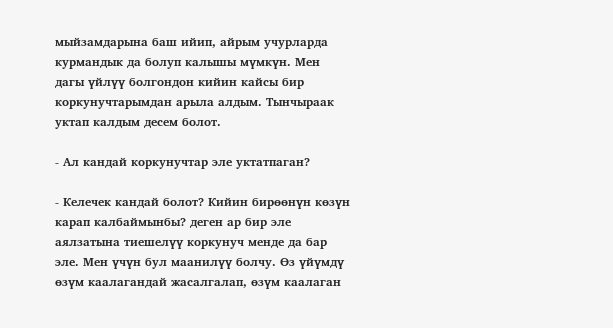мыйзамдарына баш ийип, айрым учурларда курмандык да болуп калышы мүмкүн. Мен дагы үйлүү болгондон кийин кайсы бир коркунучтарымдан арыла алдым. Тынчыраак уктап калдым десем болот.

- Ал кандай коркунучтар эле уктатпаган?

- Келечек кандай болот? Кийин бирөөнүн көзүн карап калбаймынбы? деген ар бир эле аялзатына тиешелүү коркунуч менде да бар эле. Мен үчүн бул маанилүү болчу. Өз үйүмдү өзүм каалагандай жасалгалап, өзүм каалаган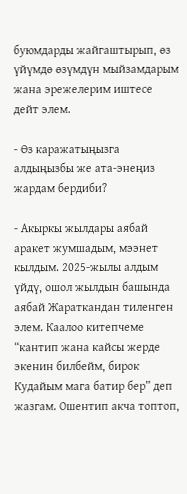буюмдарды жайгаштырып, өз үйүмдө өзүмдүн мыйзамдарым жана эрежелерим иштесе дейт элем.

- Өз каражатыңызга алдыңызбы же ата-энеңиз жардам бердиби?

- Акыркы жылдары аябай аракет жумшадым, мээнет кылдым. 2025-жылы алдым үйдү, ошол жылдын башында аябай Жараткандан тиленген элем. Каалоо китепчеме “кантип жана кайсы жерде экенин билбейм, бирок Кудайым мага батир бер” деп жазгам. Ошентип акча топтоп,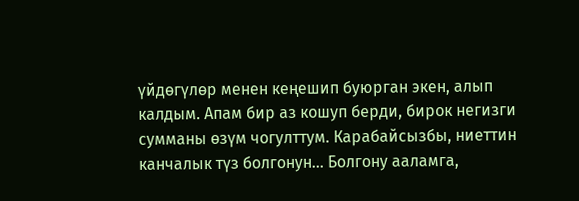үйдөгүлөр менен кеңешип буюрган экен, алып калдым. Апам бир аз кошуп берди, бирок негизги сумманы өзүм чогулттум. Карабайсызбы, ниеттин канчалык түз болгонун... Болгону ааламга,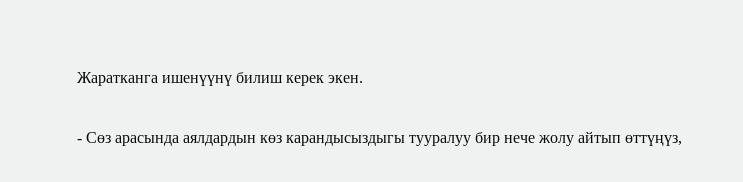Жаратканга ишенүүнү билиш керек экен.

- Сөз арасында аялдардын көз карандысыздыгы тууралуу бир нече жолу айтып өттүңүз,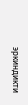эркиндикти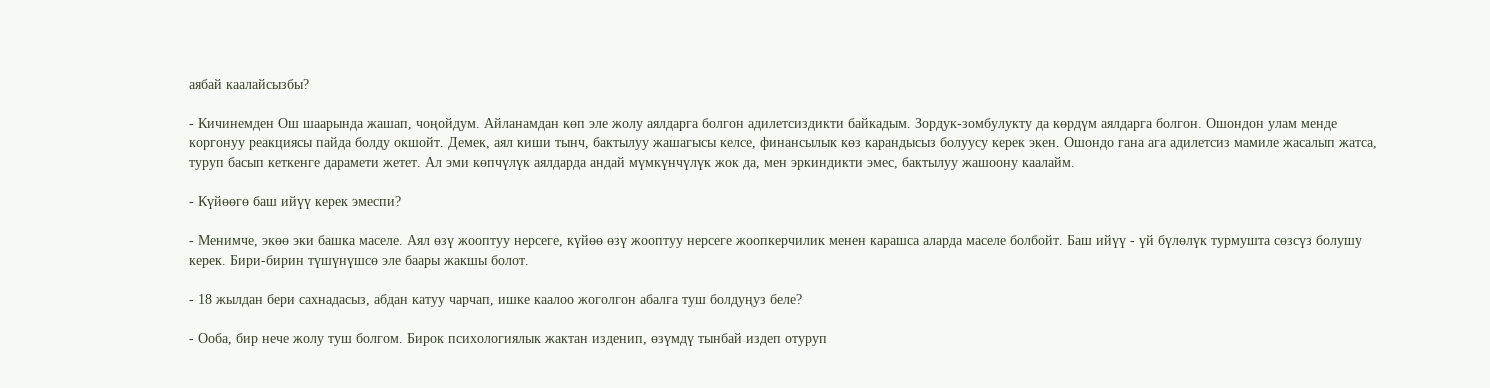аябай каалайсызбы?

- Кичинемден Ош шаарында жашап, чоңойдум. Айланамдан көп эле жолу аялдарга болгон адилетсиздикти байкадым. Зордук-зомбулукту да көрдүм аялдарга болгон. Ошондон улам менде коргонуу реакциясы пайда болду окшойт. Демек, аял киши тынч, бактылуу жашагысы келсе, финансылык көз карандысыз болуусу керек экен. Ошондо гана ага адилетсиз мамиле жасалып жатса, туруп басып кеткенге дарамети жетет. Ал эми көпчүлүк аялдарда андай мүмкүнчүлүк жок да, мен эркиндикти эмес, бактылуу жашоону каалайм.

- Күйөөгө баш ийүү керек эмеспи?

- Менимче, экөө эки башка маселе. Аял өзү жооптуу нерсеге, күйөө өзү жооптуу нерсеге жоопкерчилик менен карашса аларда маселе болбойт. Баш ийүү - үй бүлөлүк турмушта сөзсүз болушу керек. Бири-бирин түшүнүшсө эле баары жакшы болот.

- 18 жылдан бери сахнадасыз, абдан катуу чарчап, ишке каалоо жоголгон абалга туш болдуңуз беле?

- Ооба, бир нече жолу туш болгом. Бирок психологиялык жактан изденип, өзүмдү тынбай издеп отуруп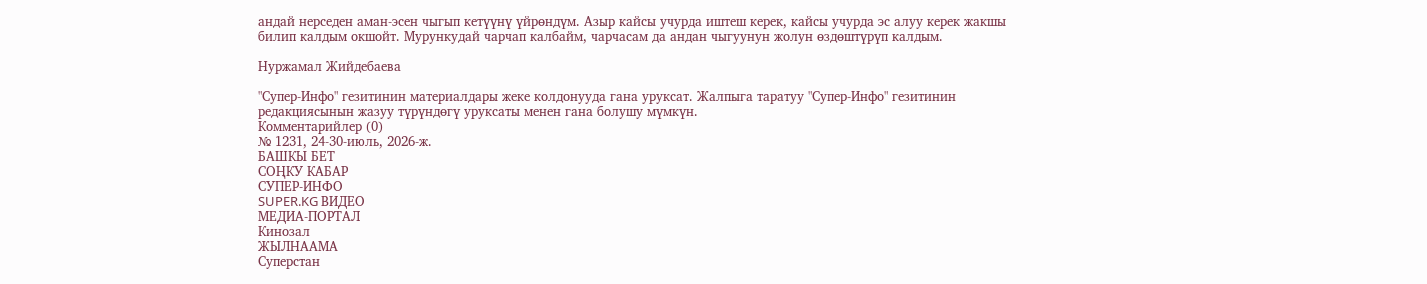андай нерседен аман-эсен чыгып кетүүнү үйрөндүм. Азыр кайсы учурда иштеш керек, кайсы учурда эс алуу керек жакшы билип калдым окшойт. Мурункудай чарчап калбайм, чарчасам да андан чыгуунун жолун өздөштүрүп калдым.

Нуржамал Жийдебаева

"Супер-Инфо" гезитинин материалдары жеке колдонууда гана уруксат. Жалпыга таратуу "Супер-Инфо" гезитинин редакциясынын жазуу түрүндөгү уруксаты менен гана болушу мүмкүн.
Комментарийлер (0)
№ 1231, 24-30-июль, 2026-ж.
БАШКЫ БЕТ
СОҢКУ КАБАР
СУПЕР-ИНФО
SUPER.KG ВИДЕО
МЕДИА-ПОРТАЛ
Кинозал
ЖЫЛНААМА
Суперстан